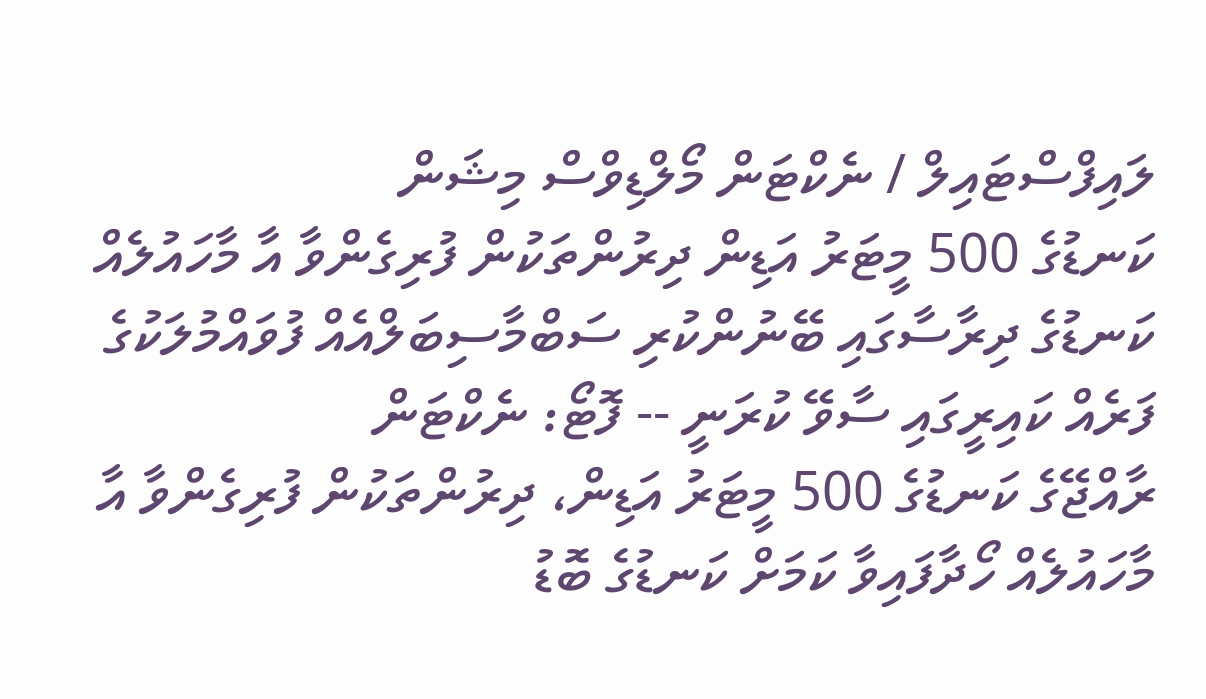ލައިފްސްޓައިލް / ނެކްޓަން މޯލްޑިވްސް މިޝަން
ކަނޑުގެ 500 މީޓަރު އަޑިން ދިރުންތަކުން ފުރިގެންވާ އާ މާހައުލެއް
ކަނޑުގެ ދިރާސާގައި ބޭނުންކުރި ސަބްމާސިބަލްއެއް ފުވައްމުލަކުގެ ފަރެއް ކައިރީގައި ސާވޭ ކުރަނީ -- ފޮޓޯ: ނެކްޓަން
ރާއްޖޭގެ ކަނޑުގެ 500 މީޓަރު އަޑިން، ދިރުންތަކުން ފުރިގެންވާ އާ މާހައުލެއް ހޯދާފައިވާ ކަމަށް ކަނޑުގެ ބޮޑު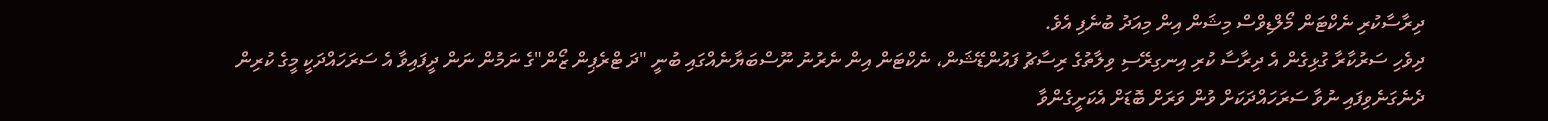ދިރާސާކުރި ނެކްޓަން މޯލްޑިވްސް މިޝަން އިން މިއަދު ބުނެފި އެވެ.
ދިވެހި ސަރުކާރާ ގުޅިގެން އެ ދިރާސާ ކުރި އިނގިރޭސި ވިލާތުގެ ރިސާޗު ފައުންޑޭޝަން، ނެކްޓަން އިން ނެރުނު ނޫސްބަޔާނެއްގައި ބުނީ "ދަ ޓްރެޕިން ޒޯން"ގެ ނަމުން ނަން ދީފައިވާ އެ ސަރަހައްދަކީ މީގެ ކުރިން ދެނެގަނެވިފައި ނުވާ ސަރަހައްދަކަށް ވުން ވަރަށް ބޮޑަށް އެކަށީގެންވާ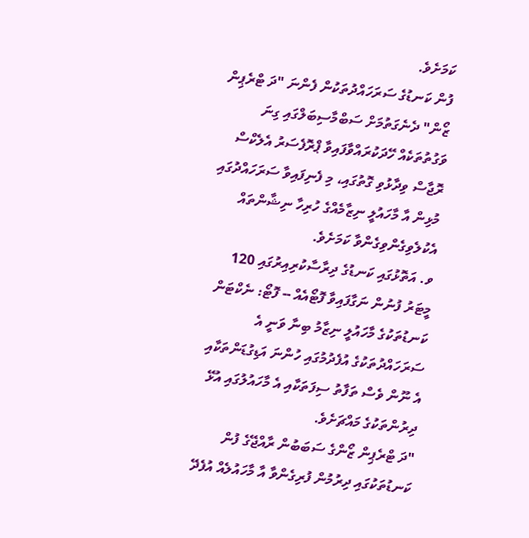ކަމަށެވެ.
ފުން ކަނޑުގެ ސަރަހައްދުތަކުން ފެންނަ "ދަ ޓްރެޕިން ޒޯން" ދެނެގަތުމަށް ސަބްމާސިބަލްގައި ގިނަ ވަގުތުތަކެއް ހޭދަކުރައްވާފައިވާ ޕްރޮފެސަރު އެލެކްސް ރޮޖާސް ވިދާޅުވި ގޮތުގައި، މި ފެނިފައިވާ ސަރަހައްދުގައި މުޅިން އާ މާހައުލީ ނިޒާމެއްގެ ހުރިހާ ނިޝާންތައް އެކުލެވިގެންވިގެންވާ ކަމަށެވެ.
ވ. އަތޮޅުގައި ކަނޑުގެ ދިރާސާކުރިއިރުގައި 120 މީޓަރު ފުނުން ނަގާފައިވާ ފޮޓޯއެއް -- ފޮޓޯ: ނެކްޓަން
ކަނޑުތަކުގެ މާހައުލީ ނިޒާމު ބިނާ ވަނީ އެ ސަރަހައްދުތަކުގެ އުފެދުމުގައި ހުންނަ އަޑިގުޑަންތަކާއި އެ ނޫން ވެސް ތަފާތު ސިފަތަކާއި އެ މާހައުލުގައި އުޅޭ ދިރުންތަކުގެ މައްޗަށެވެ.
"ދަ ޓްރެޕިން ޒޯންގެ ސަބަބުން ރާއްޖޭގެ ފުން ކަނޑުތަކުގައި ދިރުމުން ފުރިގެންވާ އާ މާހައުލެއް އުފެދޭ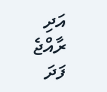އަދި ރާއްޖެ ފަދަ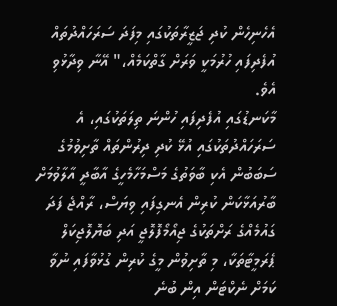އެހެނިހެން ކުދި ޖަޒީރާތަކުގައި މިފަދަ ސަރަހައްދުތައް އުފެދިފައި ހުރުމަކީ ވަރަށް ގާތްކަމެއް،" އޭނާ ވިދާޅުވި އެވެ.
މާކަނޑުގައި އުފެދިފައި ހުންނަ ތިލަތަކުގައި، އެ ސަރަހައްދުތަކުގައި އުޅޭ ކުދި ދިރުންތައް ތާށިވުމުގެ ސަބަބުން އެކި ބާވަތުގެ މަސްމަހާމެހީގެ އާބާދީ އާލާވުމަށް ބާރުއަޅާކަން ކުރިން އެނގިފައި ވިޔަސް، ރާއްޖެ ފަދަ ގައުމެއްގެ ރަށްތަކުގެ ޖިއޯމޯފޮލޮޖީ އަދި ބަޔޮލޮޖިކަލް ޕެރަމީޓާތަކާ، މި ތާށިވުން މީގެ ކުރިން ގުޅުވާފައި ނުވާ ކަމަށް ނެކްޓަން އިން ބުނެ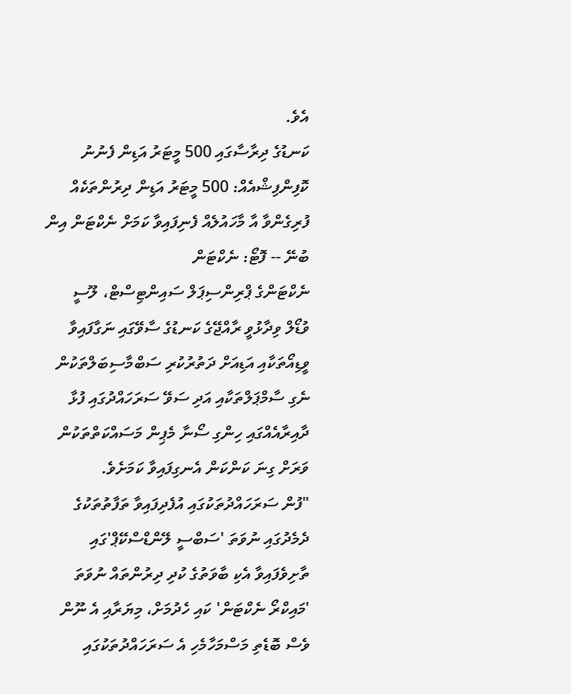އެވެ.
ކަނޑުގެ ދިރާސާގައި 500 މީޓަރު އަޑިން ފެނުނު ކޮފިންފިޝްއެއް: 500 މީޓަރު އަޑިން ދިރުންތަކެއް ފުރިގެންވާ އާ މާހައުލެއް ފެނިފައިވާ ކަމަށް ނެކްޓަން އިން ބުނޭ -- ފޮޓޯ: ނެކްޓަން
ނެކްޓަންގެ ޕްރިންސިޕަލް ސައިންޓިސްޓް، ލޫސީ ވުޑޯލް ވިދާޅުވީ ރާއްޖޭގެ ކަނޑުގެ ސާވޭގައި ނަގާފައިވާ ވީޑިއޯތަކާއި އަޑިއަށް ދަތުރުކުރި ސަބްމާސިބަލްތަކުން ނެގި ސާމްޕަލްތަކާއި އަދި ސަވޭ ސަރަހައްދުގައި ފުޅާ ދާއިރާއެއްގައި ހިންގި ސޯނާ މެޕިން މަސައްކަތްތަކުން ވަރަށް ގިނަ ކަންކަން އެނގިފައިވާ ކަމަށެވެ.
"ފުން ސަރަހައްދުތަކުގައި އުފެދިފައިވާ ތަފާތުތަކުގެ ދެމެދުގައި ނުވަތަ 'ސަބްސީ ލޭންޑްސްކޭޕް'ގައި ތާށިވެފައިވާ އެކި ބާވަތުގެ ކުދި ދިރުންތައް ނުވަތަ 'މައިކްރޯ ނެކްޓަން' ކައި ހެދުމަށް، މިޔަރާއި އެ ނޫން ވެސް ބޮޑެތި މަސްމަހާމެހި އެ ސަރަހައްދުތަކުގައި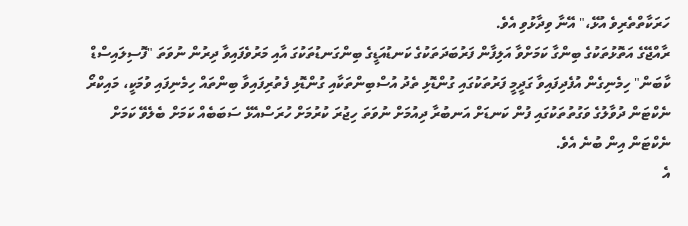ހަރަކާތްތެރިވެ އުޅޭ،" އޭނާ ވިދާޅުވި އެވެ.
ރާއްޖޭގެ އަތޮޅުތަކުގެ ބިންގާ ކަމަށްވާ އަލިފާން ފަރުބަދަތަކުގެ ކަނޑުއަޑީގެ ބިންގަނޑުތަކުގަ އާއި މަރުވެފައިވާ ދިރުން ނުވަތަ "ފޮސިލައިސްޑް ކާބަން" ހިމެނިގެން އުފެދިފައިވާ ގަދީމީ ފަރުތަކުގައި ގުންޑޮޅި ތެދު އުސްބިންތަކާއި ގުންޑޮޅި ފެތުރިފައިވާ ބިންތައް ހިމެނިފައި ވުމަކީ، މައިކްރޯ ނެކްޓަން ދުވާލުގެ ވަގުތުތަކުގައި ފުން ކަނޑަށް އަނބުރާ ދިއުމަށް ނުވަތަ ހިޖުރަ ކުރުމަށް ހުރަސްއެޅޭ ސަބަބެއް ކަމަށް ބެލެވޭ ކަމަށް ނެކްޓަން އިން ބުނެ އެވެ.
އެ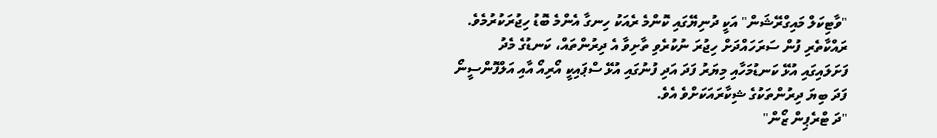"ވާޓިކަލް މައިގްރޭޝަން" އަކީ ދުނިޔޭގައި ކޮންމެ ރެއަކު ހިނގާ އެންމެ ބޮޑު ހިޖުރަކުރުމެވެ. ރައްކާތެރި ފުން ސަރަހައްދަށް ހިޖުރަ ނުކުރެވި ތާށިވާ އެ ދިރުންތައް، ކަނޑުގެ މެދު ފަށަލައިގައި އުޅޭ ކަނޑުމަހާއި މިޔަރު ފަދަ އަދި ފުނުގައި އުޅޭ ސްޕައިކީ އޯރިއޯ އާއި އަލްފޮންސީނޯ ފަދަ ބިޔަ ދިރުންތަކުގެ ޝިކާރައަކަށްވެ އެވެ.
"ދަ ޓްރެޕިން ޒޯން"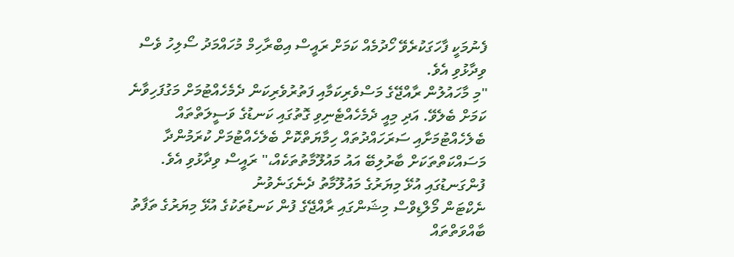ފެނުމަކީ ފާހަގަކުރެވޭ ހޯދުމެއް ކަމަށް ރައީސް އިބްރާހިމް މުހައްމަދު ސޯލިހު ވެސް ވިދާޅުވި އެވެ.
"މި މާހައުލުން ރާއްޖޭގެ މަސްވެރިކަމާއި ފަތުރުވެރިކަން ދެމެހެއްޓުމަށް މަގުފަހިވާނެ ކަމަށް ބެލެވޭ. އަދި މިއީ ދެމެހެއްޓެނިވި ގޮތުގައި ކަނޑުގެ ވަސީލަތްތައް ބެލެހެއްޓުމަށާއި ސަރަހައްދުތައް ހިމާޔަތްކޮށް ބެލެހެއްޓުމަށް ކުރަމުންދާ މަސައްކަތްތަކަށް ބާރުލިބޭ އައު މައުލޫމާތުތަކެއް،" ރައީސް ވިދާޅުވި އެވެ.
ފުންގަނޑުގައި އުޅޭ މިޔަރުގެ މައުލޫމާތު ދެނެގަނެވުނު
ނެކްޓަން މޯލްޑިވްސް މިޝަންގައި ރާއްޖޭގެ ފުން ކަނޑުތަކުގެ އުޅޭ މިޔަރުގެ ތަފާތު ބާއްވަތްތައް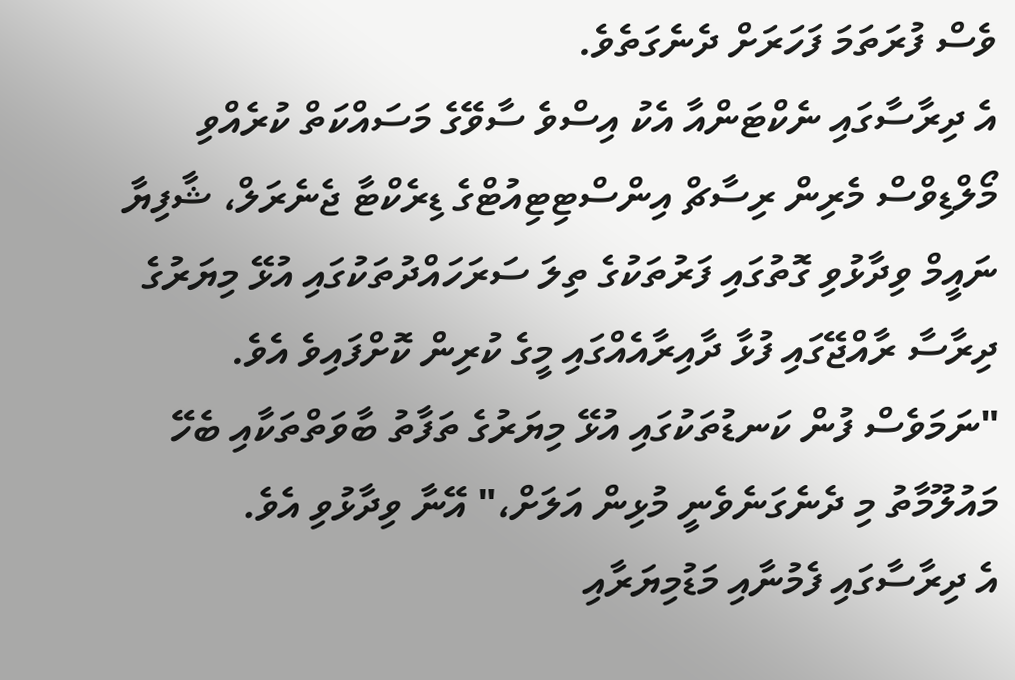ވެސް ފުރަތަމަ ފަހަރަށް ދެނެގަތެވެ.
އެ ދިރާސާގައި ނެކްޓަންއާ އެކު އިސްވެ ސާވޭގެ މަސައްކަތް ކުރެއްވި މޯލްޑިވްސް މެރިން ރިސާޗް އިންސްޓިޓިއުޓްގެ ޑިރެކްޓާ ޖެނެރަލް، ޝާފިޔާ ނައީމް ވިދާޅުވި ގޮތުގައި ފަރުތަކުގެ ތިލަ ސަރަހައްދުތަކުގައި އުޅޭ މިޔަރުގެ ދިރާސާ ރާއްޖޭގައި ފުޅާ ދާއިރާއެއްގައި މީގެ ކުރިން ކޮށްފައިވެ އެވެ.
"ނަމަވެސް ފުން ކަނޑުތަކުގައި އުޅޭ މިޔަރުގެ ތަފާތު ބާވަތްތަކާއި ބެހޭ މައުލޫމާތު މި ދެނެގަނެވެނީ މުޅިން އަލަށް،" އޭނާ ވިދާޅުވި އެވެ.
އެ ދިރާސާގައި ފެމުނާއި މަޑުމިޔަރާއި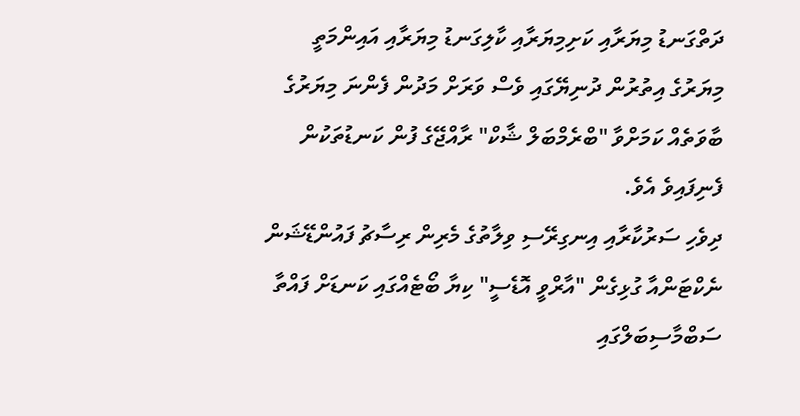ދަތްގަނޑު މިޔަރާއި ކަށިމިޔަރާއި ކާލިގަނޑު މިޔަރާއި އައިންމަތީ މިޔަރުގެ އިތުރުން ދުނިޔޭގައި ވެސް ވަރަށް މަދުން ފެންނަ މިޔަރުގެ ބާވަތެއް ކަމަށްވާ "ބްރެމްބަލް ޝާކް" ރާއްޖޭގެ ފުން ކަނޑުތަކުން ފެނިފައިވެ އެވެ.
ދިވެހި ސަރުކާރާއި އިނގިރޭސި ވިލާތުގެ މެރިން ރިސާޗު ފައުންޑޭޝަން ނެކްޓަންއާ ގުޅިގެން "އާރްވީ އޮޑެސީ" ކިޔާ ބޯޓެއްގައި ކަނޑަށް ފައްތާ ސަބްމާސިބަލްގައި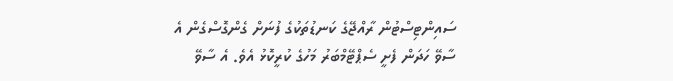ސައިންޓިސްޓުން ރާއްޖޭގެ ކަނޑުތަކުގެ ފުނަށް ގެންގޮސްގެން އެ ސާވޭ ހަދަން ފެށީ ސެޕްޓޭމްބަރު މަހުގެ ކުރީކޮޅު އެވެ. އެ ސާވޭ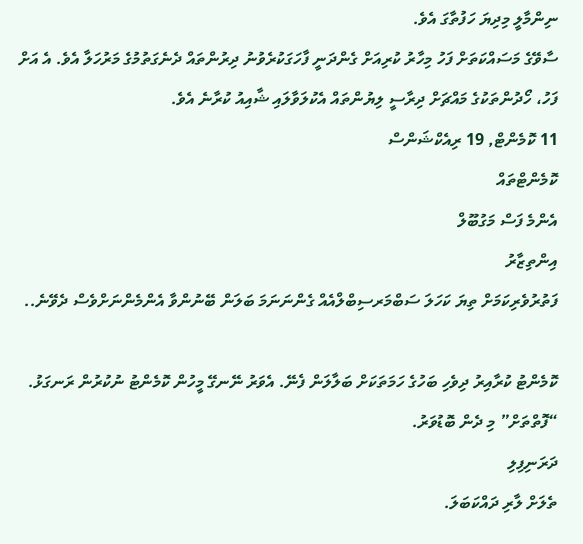ނިންމާލީ މިދިޔަ ހަފުތާގަ އެވެ.
ސާވޭގެ މަސައްކަތަށް ފަހު މިހާރު ކުރިއަށް ގެންދަނީ ފާހަގަކުރެވުނު ދިރުންތައް ދެނެގަތުމުގެ މަރުހަލާ އެވެ. އެ އަށް ފަހު، ހޯދުންތަކުގެ މައްޗަށް ދިރާސީ ލިޔުންތައް އެކުލަވާލައި ޝާއިއު ކުރާނެ އެވެ.
11 ކޮމެންޓް, 19 ރިއެކްޝަންސް
ކޮމެންޓްތައް
އެންމެ ފަސް މަގުބޫލް
އިންތިޒާރު
ފަތުރުވެރިކަމަށް ތިޔަ ކަހަލަ ސަބްމަރސިބްލްއެއް ގެންނަނަމަ ބަލަން ބޭނުންވާ އެންމެންނަށްވެސް ދެވޭނެ..

ކޮމެންޓު ކުރާއިރު ދިވެހި ބަހުގެ ހަމަތަކަށް ބަލާލަން ފެނޭ. އެވަރު ނޭނގޭ މީހުން ކޮމެންޓު ނުކުރުން ރަނގަޅު. “ފޮތްތަށް” މި ދެން ބޮޑުވަރު.
ދަރަނިފިލި
ތެލަށް ލާރި ދައްކަބަލަ.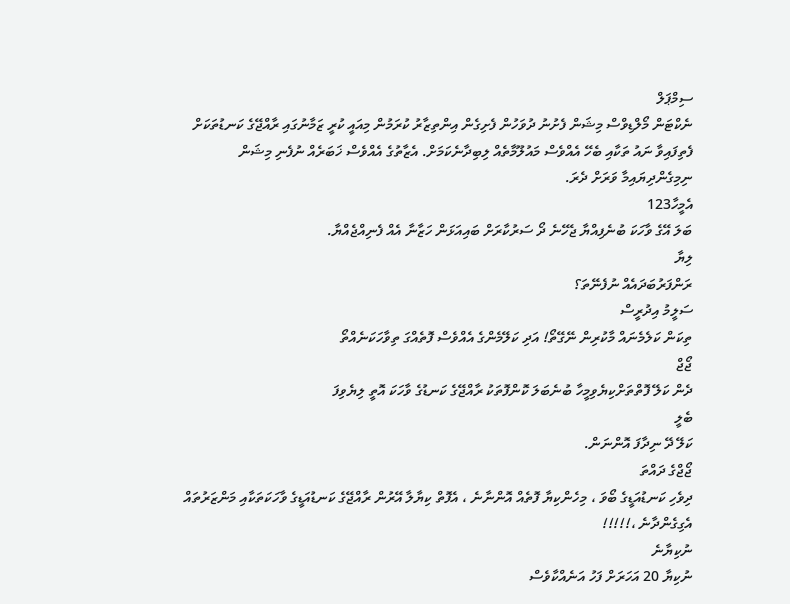ސިމްޕަލް
ނެކްޓަން މޯލްޑިވްސް މިޝަން ފެށުނު ދުވަހުން ފެށިގެން އިންތިޒާރު ކުރަމުން މިއައީ ކުރީ ޒަމާނުގައި ރާއްޖޭގެ ކަނޑުތަކަށް ފެތިފައިވާ ނައު ތަކާއި ބެހޭ އެއްވެސް މައުލޫމާތެއް ލިބިދާނެކަމަށް. އެޒާތުގެ އެއްވެސް ޚަބަރެއް ނުފެނި މިޝަން ނިމިގެންދިޔައިމާ ވަރަށް ދެރަ.
އެމީހާ123
ބަލަ އޭގެ ވާހަކަ ބުނެފިއްޔާ ޖެހޭނެ ދޯ ސަރުކާރަށް ބައިއަޅަން ހަޒާނާ އެއް ފެނިއްޖެއްޔާ.
ލިޔާ
ރަންފަރުބަދައެއް ނުފެނޭތަ؟
ސަލީމު އިދުރީސް
ތިކަން ކަލެމެނައް މާކުރިން ނޭގޭތޯ! އަދި ކަލޭމެންގެ އެއްވެސް ފޮތެއްގަ ތިވާހަކަނެއްތޯ
ޖޯޖް
ދެން ކަލޭ ފޮތްތަށްކިޔެވިމީހާ ބުނެބަލަ ކޮންފޮތަކު ރާއްޖޭގެ ކަނޑުގެ ވާހަކަ އޮތީ ލިޔެވިފަ
ބެލީ
ކަލޭ ދޭ ނިދާފަ އޮންނަން.
ޖޯޖްގެ ދައްތަ
ދިވެހި ކަނޑުއަޑީގެ ބޯވަ ، މިހެންކިޔާ ފޮތެއް އޮންނާނެ ، އެފޮތް ކިޔާލާ އޭރުން ރާއްޖޭގެ ކަނޑުއަޑީގެ ވާހަކަތަކާއި މަންޒަރުތައް އެގިގެންދާނެ ،!!!!!
ނުކިޔާނެ
ނުކިޔާ 20 އަހަރަށް ފަހު އަނެއްކާވެސް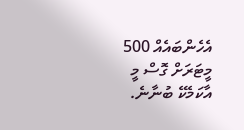އެހެންބައެއް 500 މީޓަރަށް ގޮސް މީ އާކަމެކޭ ބުނާނެ.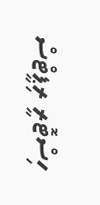ހިސްޓޮރީ ރިޕީޓްސް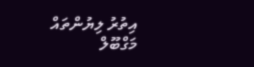އިތުރު ލިޔުންތައް
މަގްބޫލް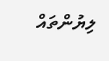ލިޔުންތައް